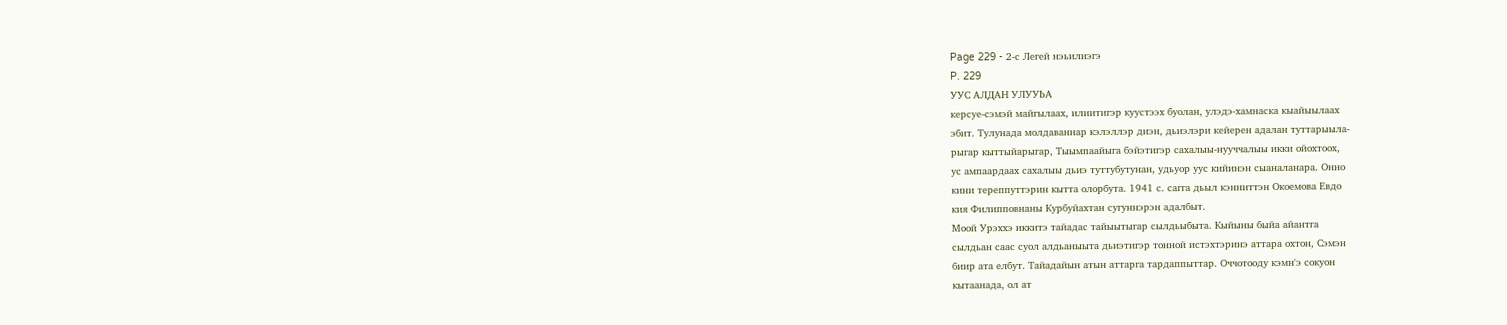Page 229 - 2-с Легей нэьилиэгэ
P. 229
УУС АЛДАН УЛУУЬА
керсуе-сэмэй майгылаах, илиитигэр куустээх буолан, улэдэ-хамнаска кыайыылаах
эбит. Тулунада молдаваннар кэлэллэр диэн, дьиэлэри кейерен адалан туттарыыла-
рыгар кыттыйарыгар, Тыымпаайыга бэйэтигэр сахалыы-нууччалыы икки ойохтоох,
ус ампаардаах сахалыы дьиэ туттубутунан, удьуор уус кийинэн сыаналанара. Онно
кини тереппуттэрин кытта олорбута. 1941 с. сагга дьыл кэнниттэн Окоемова Евдо
кия Филипповнаны Курбуйахтан сугуннэрэн адалбыт.
Моой Урэххэ иккитэ тайадас тайыытыгар сылдьыбыта. Кыйыны быйа айантга
сылдьан саас суол алдьаныыта дьиэтигэр тонной истэхтэринэ аттара охтон, Сэмэн
биир ата елбут. Тайадайын атын аттарга тардаппыттар. Оччотооду кэмн'э сокуон
кытаанада, ол ат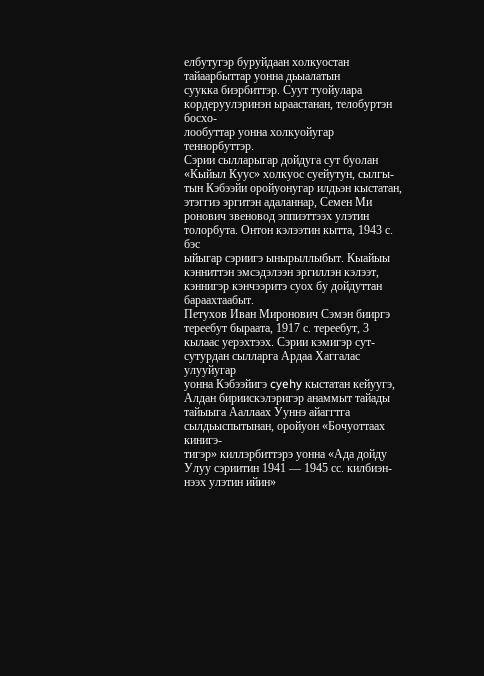елбутугэр буруйдаан холкуостан тайаарбыттар уонна дьыалатын
суукка биэрбиттэр. Суут туойулара кордеруулэринэн ыраастанан, телобуртэн босхо-
лообуттар уонна холкуойугар теннорбуттэр.
Сэрии сылларыгар дойдуга сут буолан «Кыйыл Куус» холкуос суейутун, сылгы-
тын Кэбээйи оройуонугар илдьэн кыстатан, этэггиэ эргитэн адаланнар, Семен Ми
ронович звеновод эппиэттээх улэтин толорбута. Онтон кэлээтин кытта, 1943 с. бэс
ыйыгар сэриигэ ынырыллыбыт. Кыайыы кэнниттэн эмсэдэлээн эргиллэн кэлээт,
кэннигэр кэнчээритэ суох бу дойдуттан бараахтаабыт.
Петухов Иван Миронович Сэмэн бииргэ тереебут быраата, 1917 с. тереебут, 3
кылаас уерэхтээх. Сэрии кэмигэр сут-сутурдан сылларга Ардаа Хаггалас улууйугар
уонна Кэбээйигэ cyehy кыстатан кейуугэ, Алдан бириискэлэригэр анаммыт тайады
тайыыга Ааллаах Ууннэ айаггтга сылдьыспытынан, оройуон «Бочуоттаах кинигэ-
тигэр» киллэрбиттэрэ уонна «Ада дойду Улуу сэриитин 1941 — 1945 сс. килбиэн-
нээх улэтин ийин»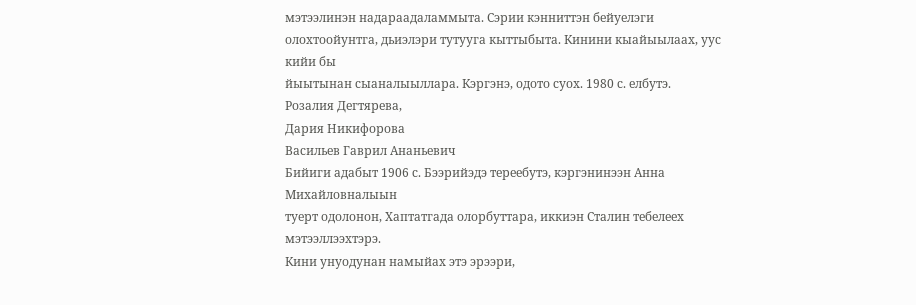мэтээлинэн надараадаламмыта. Сэрии кэнниттэн бейуелэги
олохтоойунтга, дьиэлэри тутууга кыттыбыта. Кинини кыайыылаах, уус кийи бы
йыытынан сыаналыыллара. Кэргэнэ, одото суох. 1980 с. елбутэ.
Розалия Дегтярева,
Дария Никифорова
Васильев Гаврил Ананьевич
Бийиги адабыт 1906 с. Бээрийэдэ тереебутэ, кэргэнинээн Анна Михайловналыын
туерт одолонон, Хаптатгада олорбуттара, иккиэн Сталин тебелеех мэтээллээхтэрэ.
Кини унуодунан намыйах этэ эрээри,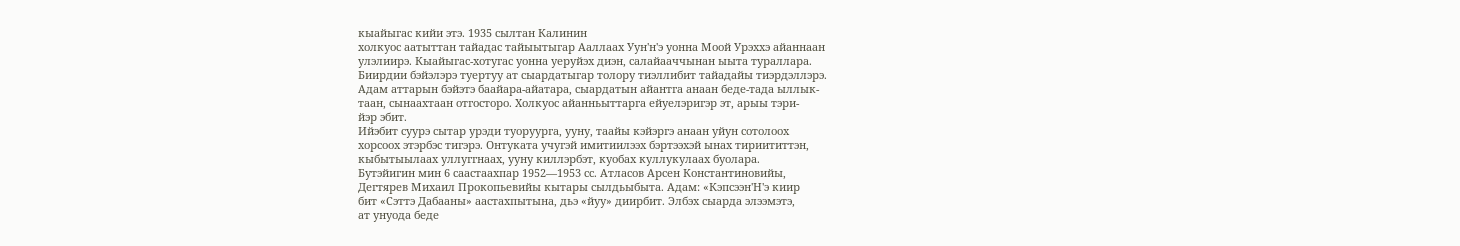кыайыгас кийи этэ. 1935 сылтан Калинин
холкуос аатыттан тайадас тайыытыгар Ааллаах Уун'н'э уонна Моой Урэххэ айаннаан
улэлиирэ. Кыайыгас-хотугас уонна уеруйэх диэн, салайааччынан ыыта тураллара.
Биирдии бэйэлэрэ туертуу ат сыардатыгар толору тиэллибит тайадайы тиэрдэллэрэ.
Адам аттарын бэйэтэ баайара-айатара, сыардатын айантга анаан беде-тада ыллык-
таан, сынаахтаан отгосторо. Холкуос айанньыттарга ейуелэригэр эт, арыы тэри-
йэр эбит.
Ийэбит суурэ сытар урэди туоруурга, ууну, таайы кэйэргэ анаан уйун сотолоох
хорсоох этэрбэс тигэрэ. Онтуката учугэй имитиилээх бэртээхэй ынах тириититтэн,
кыбытыылаах уллуггнаах, ууну киллэрбэт, куобах куллукулаах буолара.
Бутэйигин мин 6 саастаахпар 1952—1953 сс. Атласов Арсен Константиновийы,
Дегтярев Михаил Прокопьевийы кытары сылдьыбыта. Адам: «Кэпсээн'Н'э киир
бит «Сэттэ Дабааны» аастахпытына, дьэ «йуу» диирбит. Элбэх сыарда элээмэтэ,
ат унуода беде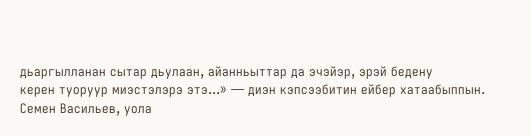дьаргылланан сытар дьулаан, айанньыттар да эчэйэр, эрэй бедену
керен туоруур миэстэлэрэ этэ...» — диэн кэпсээбитин ейбер хатаабыппын.
Семен Васильев, уола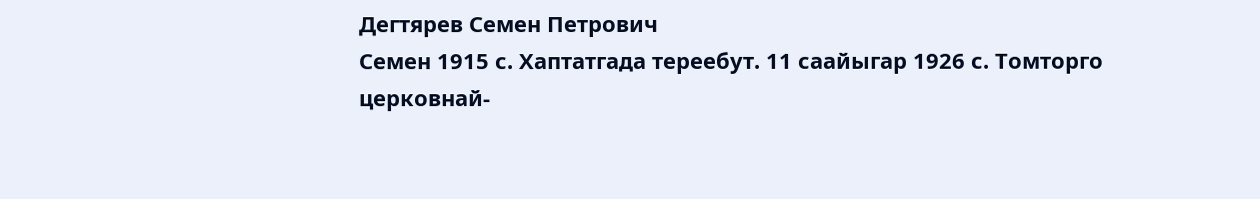Дегтярев Семен Петрович
Семен 1915 с. Хаптатгада тереебут. 11 саайыгар 1926 с. Томторго церковнай-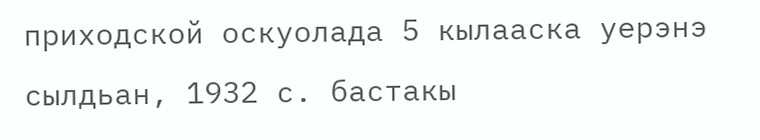приходской оскуолада 5 кылааска уерэнэ сылдьан, 1932 с. бастакы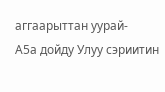аггаарыттан уурай-
А5а дойду Улуу сэриитин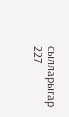сылларыгар 227